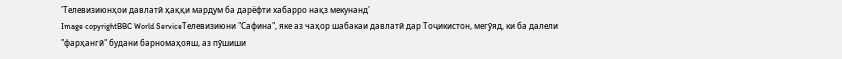'Телевизиюнҳои давлатӣ ҳаққи мардум ба дарёфти хабарро нақз мекунанд'
Image copyrightBBC World ServiceТелевизиюни "Сафина", яке аз чаҳор шабакаи давлатӣ дар Тоҷикистон, мегӯяд, ки ба далели "фарҳангӣ" будани барномаҳояш, аз пӯшиши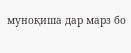муноқиша дар марз бо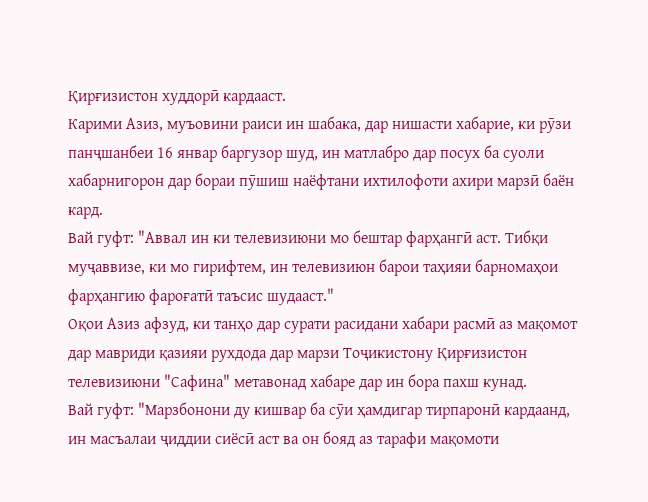Қирғизистон худдорӣ кардааст.
Карими Азиз, муъовини раиси ин шабака, дар нишасти хабарие, ки рӯзи панҷшанбеи 16 январ баргузор шуд, ин матлабро дар посух ба суоли хабарнигорон дар бораи пӯшиш наёфтани ихтилофоти ахири марзӣ баён кард.
Вай гуфт: "Аввал ин ки телевизиюни мо бештар фарҳангӣ аст. Тибқи муҷаввизе, ки мо гирифтем, ин телевизиюн барои таҳияи барномаҳои фарҳангию фароғатӣ таъсис шудааст."
Оқои Азиз афзуд, ки танҳо дар сурати расидани хабари расмӣ аз мақомот дар мавриди қазияи рухдода дар марзи Тоҷикистону Қирғизистон телевизиюни "Сафина" метавонад хабаре дар ин бора пахш кунад.
Вай гуфт: "Марзбонони ду кишвар ба сӯи ҳамдигар тирпаронӣ кардаанд, ин масъалаи ҷиддии сиёсӣ аст ва он бояд аз тарафи мақомоти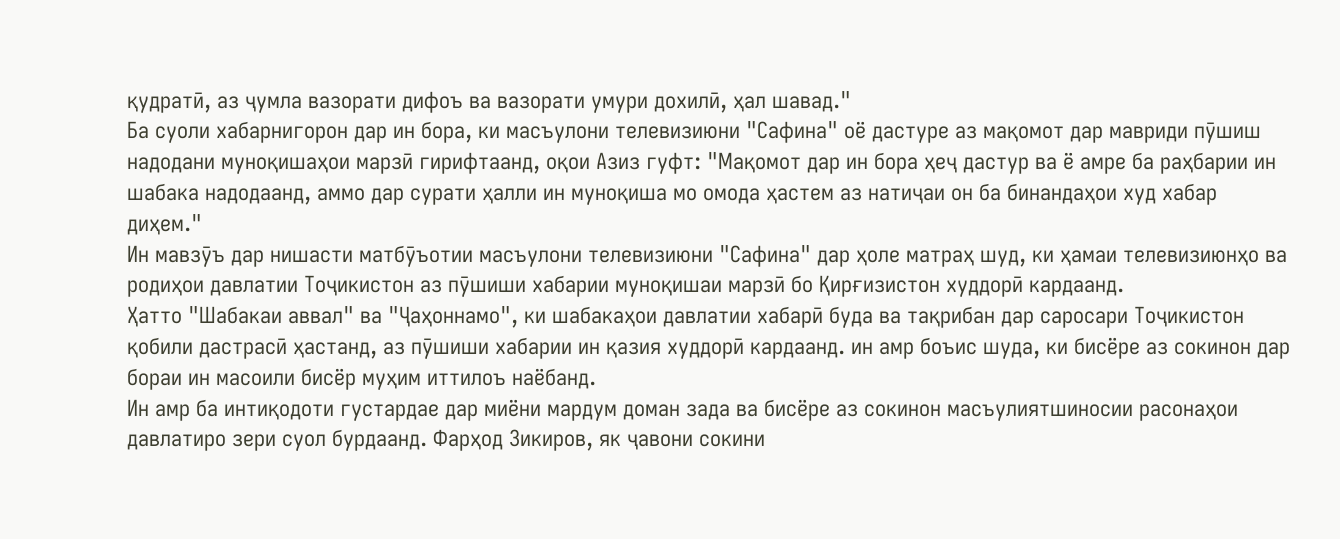қудратӣ, аз ҷумла вазорати дифоъ ва вазорати умури дохилӣ, ҳал шавад."
Ба суоли хабарнигорон дар ин бора, ки масъулони телевизиюни "Сафина" оё дастуре аз мақомот дар мавриди пӯшиш надодани муноқишаҳои марзӣ гирифтаанд, оқои Азиз гуфт: "Мақомот дар ин бора ҳеҷ дастур ва ё амре ба раҳбарии ин шабака надодаанд, аммо дар сурати ҳалли ин муноқиша мо омода ҳастем аз натиҷаи он ба бинандаҳои худ хабар диҳем."
Ин мавзӯъ дар нишасти матбӯъотии масъулони телевизиюни "Сафина" дар ҳоле матраҳ шуд, ки ҳамаи телевизиюнҳо ва родиҳои давлатии Тоҷикистон аз пӯшиши хабарии муноқишаи марзӣ бо Қирғизистон худдорӣ кардаанд.
Ҳатто "Шабакаи аввал" ва "Ҷаҳоннамо", ки шабакаҳои давлатии хабарӣ буда ва тақрибан дар саросари Тоҷикистон қобили дастрасӣ ҳастанд, аз пӯшиши хабарии ин қазия худдорӣ кардаанд. ин амр боъис шуда, ки бисёре аз сокинон дар бораи ин масоили бисёр муҳим иттилоъ наёбанд.
Ин амр ба интиқодоти густардае дар миёни мардум доман зада ва бисёре аз сокинон масъулиятшиносии расонаҳои давлатиро зери суол бурдаанд. Фарҳод Зикиров, як ҷавони сокини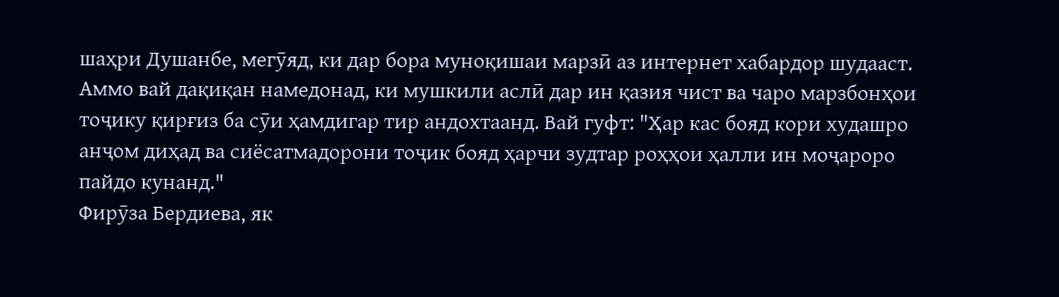шаҳри Душанбе, мегӯяд, ки дар бора муноқишаи марзӣ аз интернет хабардор шудааст.
Аммо вай дақиқан намедонад, ки мушкили аслӣ дар ин қазия чист ва чаро марзбонҳои тоҷику қирғиз ба сӯи ҳамдигар тир андохтаанд. Вай гуфт: "Ҳар кас бояд кори худашро анҷом диҳад ва сиёсатмадорони тоҷик бояд ҳарчи зудтар роҳҳои ҳалли ин моҷароро пайдо кунанд."
Фирӯза Бердиева, як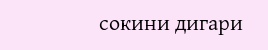сокини дигари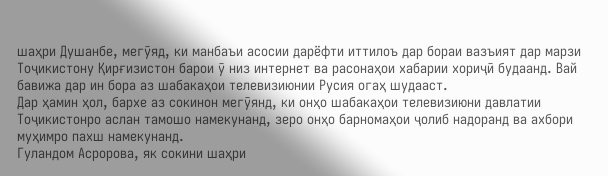шаҳри Душанбе, мегӯяд, ки манбаъи асосии дарёфти иттилоъ дар бораи вазъият дар марзи Тоҷикистону Қирғизистон барои ӯ низ интернет ва расонаҳои хабарии хориҷӣ будаанд. Вай бавижа дар ин бора аз шабакаҳои телевизиюнии Русия огаҳ шудааст.
Дар ҳамин ҳол, бархе аз сокинон мегӯянд, ки онҳо шабакаҳои телевизиюни давлатии Тоҷикистонро аслан тамошо намекунанд, зеро онҳо барномаҳои ҷолиб надоранд ва ахбори муҳимро пахш намекунанд.
Гуландом Асророва, як сокини шаҳри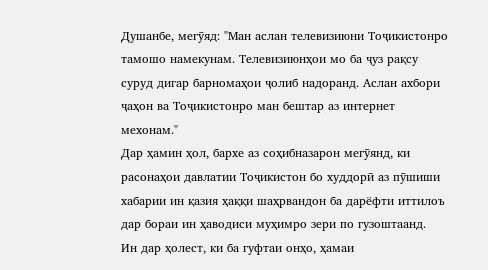Душанбе, мегӯяд: "Ман аслан телевизиюни Тоҷикистонро тамошо намекунам. Телевизиюнҳои мо ба ҷуз рақсу суруд дигар барномаҳои ҷолиб надоранд. Аслан ахбори ҷаҳон ва Тоҷикистонро ман бештар аз интернет мехонам."
Дар ҳамин ҳол, бархе аз соҳибназарон мегӯянд, ки расонаҳои давлатии Тоҷикистон бо худдорӣ аз пӯшиши хабарии ин қазия ҳаққи шаҳрвандон ба дарёфти иттилоъ дар бораи ин ҳаводиси муҳимро зери по гузоштаанд.
Ин дар ҳолест, ки ба гуфтаи онҳо, ҳамаи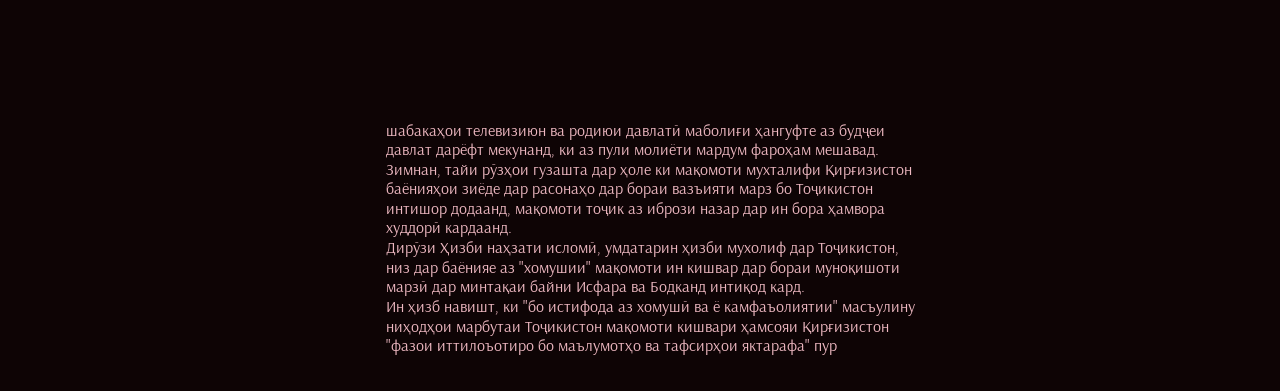шабакаҳои телевизиюн ва родиюи давлатӣ маболиғи ҳангуфте аз будҷеи давлат дарёфт мекунанд, ки аз пули молиёти мардум фароҳам мешавад.
Зимнан, тайи рӯзҳои гузашта дар ҳоле ки мақомоти мухталифи Қирғизистон баёнияҳои зиёде дар расонаҳо дар бораи вазъияти марз бо Тоҷикистон интишор додаанд, мақомоти тоҷик аз ибрози назар дар ин бора ҳамвора худдорӣ кардаанд.
Дирӯзи Ҳизби наҳзати исломӣ, умдатарин ҳизби мухолиф дар Тоҷикистон, низ дар баёнияе аз "хомушии" мақомоти ин кишвар дар бораи муноқишоти марзӣ дар минтақаи байни Исфара ва Бодканд интиқод кард.
Ин ҳизб навишт, ки "бо истифода аз хомушӣ ва ё камфаъолиятии" масъулину ниҳодҳои марбутаи Тоҷикистон мақомоти кишвари ҳамсояи Қирғизистон "фазои иттилоъотиро бо маълумотҳо ва тафсирҳои яктарафа" пур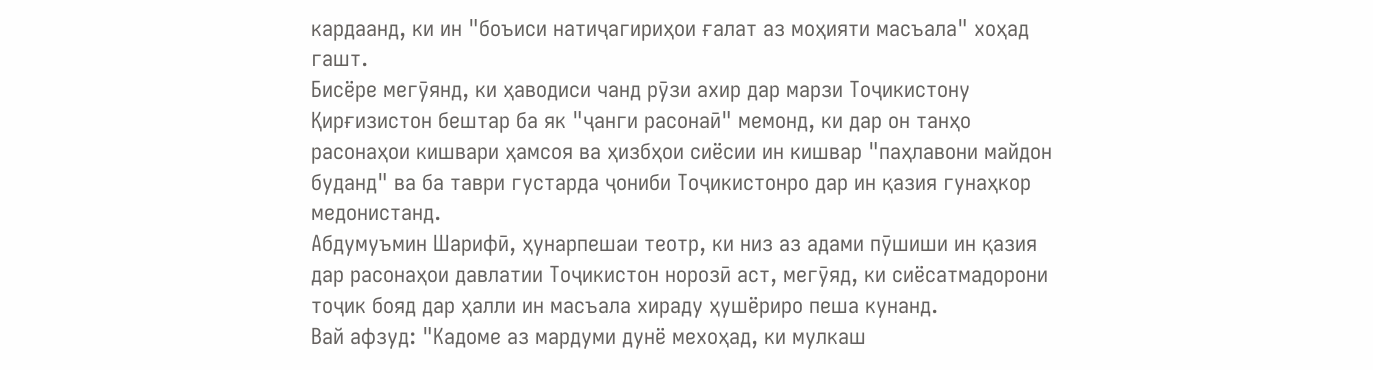кардаанд, ки ин "боъиси натиҷагириҳои ғалат аз моҳияти масъала" хоҳад гашт.
Бисёре мегӯянд, ки ҳаводиси чанд рӯзи ахир дар марзи Тоҷикистону Қирғизистон бештар ба як "ҷанги расонаӣ" мемонд, ки дар он танҳо расонаҳои кишвари ҳамсоя ва ҳизбҳои сиёсии ин кишвар "паҳлавони майдон буданд" ва ба таври густарда ҷониби Тоҷикистонро дар ин қазия гунаҳкор медонистанд.
Абдумуъмин Шарифӣ, ҳунарпешаи теотр, ки низ аз адами пӯшиши ин қазия дар расонаҳои давлатии Тоҷикистон норозӣ аст, мегӯяд, ки сиёсатмадорони тоҷик бояд дар ҳалли ин масъала хираду ҳушёриро пеша кунанд.
Вай афзуд: "Кадоме аз мардуми дунё мехоҳад, ки мулкаш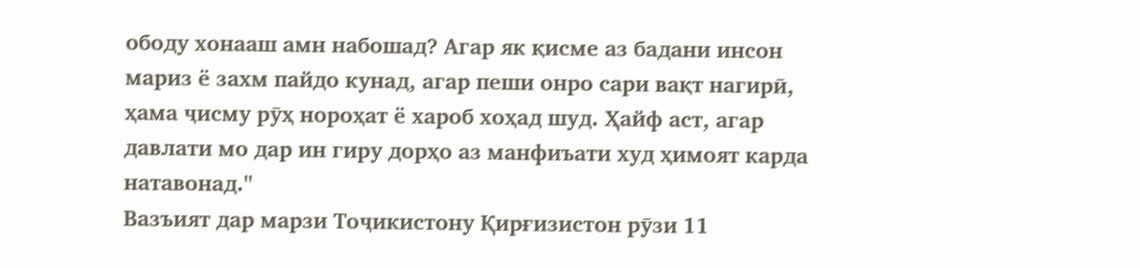ободу хонааш амн набошад? Агар як қисме аз бадани инсон мариз ё захм пайдо кунад, агар пеши онро сари вақт нагирӣ, ҳама ҷисму рӯҳ нороҳат ё хароб хоҳад шуд. Ҳайф аст, агар давлати мо дар ин гиру дорҳо аз манфиъати худ ҳимоят карда натавонад."
Вазъият дар марзи Тоҷикистону Қирғизистон рӯзи 11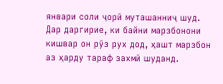январи соли ҷорӣ муташанниҷ шуд. Дар даргирие, ки байни марзбонони кишвар он рӯз рух дод, ҳашт марзбон аз ҳарду тараф захмӣ шуданд.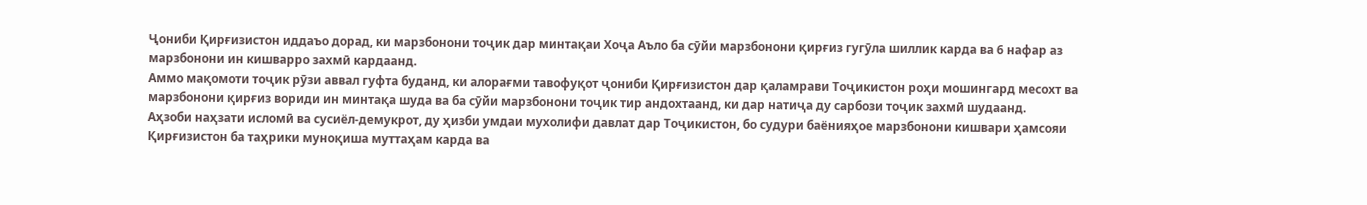Ҷониби Қирғизистон иддаъо дорад, ки марзбонони тоҷик дар минтақаи Хоҷа Аъло ба сӯйи марзбонони қирғиз гугӯла шиллик карда ва 6 нафар аз марзбонони ин кишварро захмӣ кардаанд.
Аммо мақомоти тоҷик рӯзи аввал гуфта буданд, ки алорағми тавофуқот ҷониби Қирғизистон дар қаламрави Тоҷикистон роҳи мошингард месохт ва марзбонони қирғиз вориди ин минтақа шуда ва ба сӯйи марзбонони тоҷик тир андохтаанд, ки дар натиҷа ду сарбози тоҷик захмӣ шудаанд.
Аҳзоби наҳзати исломӣ ва сусиёл-демукрот, ду ҳизби умдаи мухолифи давлат дар Тоҷикистон, бо судури баёнияҳое марзбонони кишвари ҳамсояи Қирғизистон ба таҳрики муноқиша муттаҳам карда ва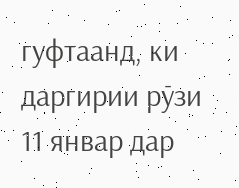гуфтаанд, ки даргирии рӯзи 11 январ дар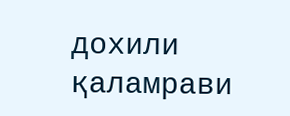дохили қаламрави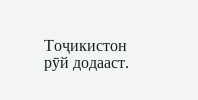Тоҷикистон рӯй додааст.